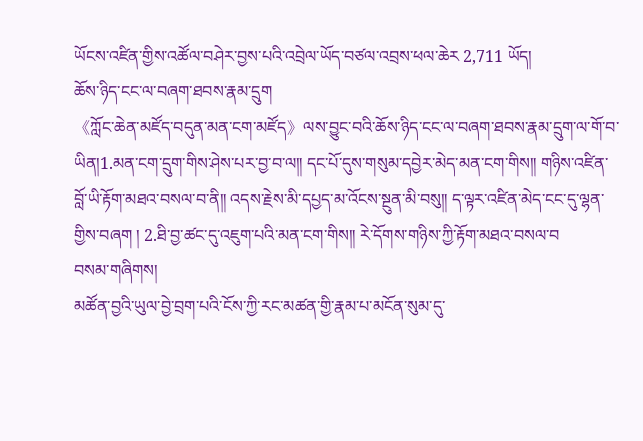ཡོངས་འཛིན་གྱིས་འཚོལ་བཤེར་བྱས་པའི་འབྲེལ་ཡོད་བཙལ་འབྲས་ཕལ་ཆེར 2,711 ཡོད།
ཆོས་ཉིད་ངང་ལ་བཞག་ཐབས་རྣམ་དྲུག
《ཀློང་ཆེན་མཛོད་བདུན་མན་ངག་མཛོད》ལས་བྱུང་བའི་ཆོས་ཉིད་ངང་ལ་བཞག་ཐབས་རྣམ་དྲུག་ལ་གོ་བ་ཡིན།1.མན་ངག་དྲུག་གིས་ཤེས་པར་བྱ་བ་ལ༎ དང་པོ་དུས་གསུམ་དབྱེར་མེད་མན་ངག་གིས༎ གཉིས་འཛིན་བློ་ཡི་རྟོག་མཐའ་བསལ་བ་ནི༎ འདས་རྗེས་མི་དཔྱད་མ་འོངས་སྔུན་མི་བསུ༎ ད་ལྟར་འཛིན་མེད་ངང་དུ་ལྷན་གྱིས་བཞག ། 2.ཐི་བྱ་ཚང་དུ་འཇུག་པའི་མན་ངག་གིས༎ རེ་དོགས་གཉིས་ཀྱི་རྟོག་མཐའ་བསལ་བ
བསམ་གཞིགས།
མཚོན་བྱའི་ཡུལ་བྱེ་བྲག་པའི་ངོས་ཀྱི་རང་མཚན་གྱི་རྣམ་པ་མངོན་སུམ་དུ་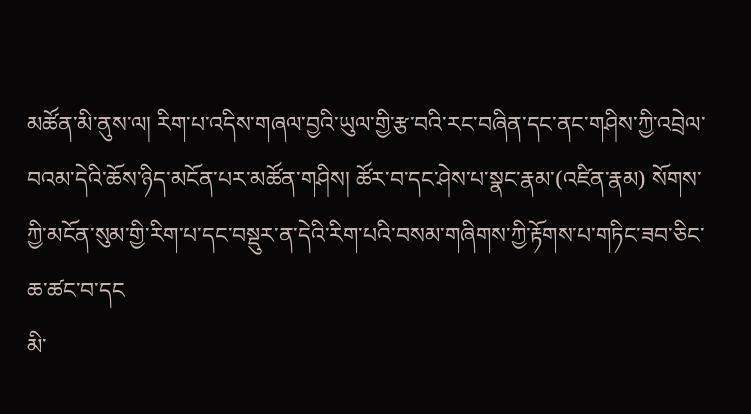མཚོན་མི་ནུས་ལ། རིག་པ་འདིས་གཞལ་བྱའི་ཡུལ་གྱི་རྩ་བའི་རང་བཞིན་དང་ནང་གཤིས་ཀྱི་འབྲེལ་བའམ་དེའི་ཆོས་ཉིད་མངོན་པར་མཚོན་གཤིས། ཚོར་བ་དང་ཤེས་པ་སྣང་རྣམ་(འཛིན་རྣམ) སོགས་ཀྱི་མངོན་སུམ་གྱི་རིག་པ་དང་བསྡུར་ན་དེའི་རིག་པའི་བསམ་གཞིགས་ཀྱི་རྟོགས་པ་གཏིང་ཟབ་ཅིང་ཆ་ཚང་བ་དང
མི་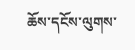ཆོས་དངོས་ལུགས་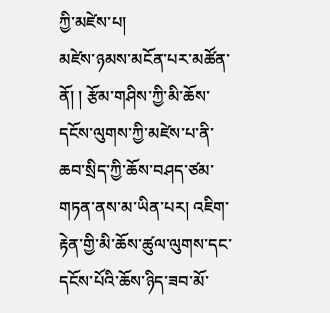ཀྱི་མཛེས་པ།
མཛེས་ཉམས་མངོན་པར་མཚོན་ནོ། ། རྩོམ་གཤིས་ཀྱི་མི་ཆོས་དངོས་ལུགས་ཀྱི་མཛེས་པ་ནི་ཆབ་སྲིད་ཀྱི་ཆོས་བཤད་ཙམ་གཏན་ནས་མ་ཡིན་པར། འཇིག་རྟེན་གྱི་མི་ཆོས་ཚུལ་ལུགས་དང་དངོས་པོའི་ཆོས་ཉིད་ཟབ་མོ་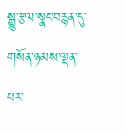སྒྱུ་རྩལ་སྣང་བརྙན་དུ་གསོན་ཉམས་ལྡན་པར་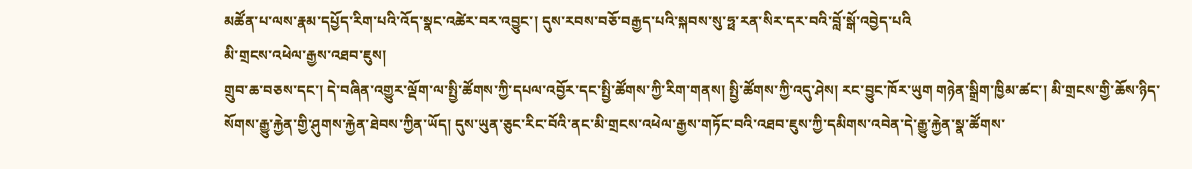མཚོན་པ་ལས་རྣམ་དཔྱོད་རིག་པའི་འོད་སྣང་འཚེར་བར་འབྱུང་། དུས་རབས་བཅོ་བརྒྱད་པའི་སྐབས་སུ་ཧྥ་རན་སིར་དར་བའི་བློ་སྒོ་འབྱེད་པའི
མི་གྲངས་འཕེལ་རྒྱས་འཐབ་ཇུས།
གྲུབ་ཆ་བཅས་དང་། དེ་བཞིན་འགྱུར་ལྡོག་ལ་སྤྱི་ཚོགས་ཀྱི་དཔལ་འབྱོར་དང་སྤྱི་ཚོགས་ཀྱི་རིག་གནས། སྤྱི་ཚོགས་ཀྱི་འདུ་ཤེས། རང་བྱུང་ཁོར་ཡུག གཉེན་སྒྲིག་ཁྱིམ་ཚང་། མི་གྲངས་གྱི་ཆོས་ཉིད་སོགས་རྒྱུ་རྐྱེན་གྱི་ཤུགས་རྐྱེན་ཐེབས་ཀྱིན་ཡོད། དུས་ཡུན་ཅུང་རིང་བོའི་ནང་མི་གྲངས་འཕེལ་རྒྱས་གཏོང་བའི་འཐབ་ཇུས་ཀྱི་དམིགས་འབེན་དེ་རྒྱུ་རྐྱེན་སྣ་ཚོགས་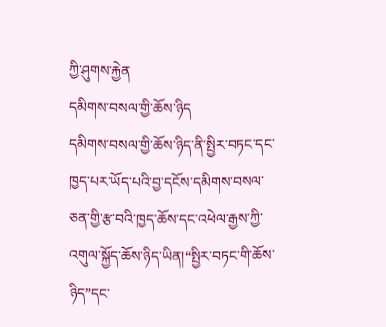ཀྱི་ཤུགས་རྐྱེན
དམིགས་བསལ་གྱི་ཆོས་ཉིད
དམིགས་བསལ་གྱི་ཆོས་ཉིད་ནི་སྤྱིར་བཏང་དང་ཁྱད་པར་ཡོད་པའི་བྱ་དངོས་དམིགས་བསལ་ཅན་གྱི་རྩ་བའི་ཁྱད་ཆོས་དང་འཕེལ་རྒྱས་ཀྱི་འགུལ་སྐྱོད་ཆོས་ཉིད་ཡིན།“སྤྱིར་བཏང་གི་ཆོས་ཉིད”དང་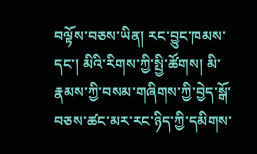བལྟོས་བཅས་ཡིན། རང་བྱུང་ཁམས་དང་། མིའི་རིགས་ཀྱི་སྤྱི་ཚོགས། མི་རྣམས་ཀྱི་བསམ་གཞིགས་ཀྱི་བྱེད་སྒོ་བཅས་ཚང་མར་རང་ཉིད་ཀྱི་དམིགས་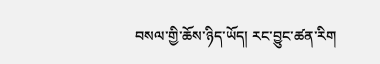བསལ་གྱི་ཆོས་ཉིད་ཡོད། རང་བྱུང་ཚན་རིག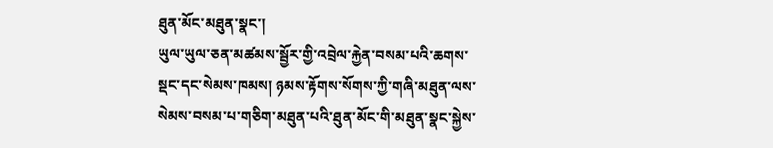ཐུན་མོང་མཐུན་སྣང་།
ཡུལ་ཡུལ་ཅན་མཚམས་སྦྱོར་གྱི་འབྲེལ་རྐྱེན་བསམ་པའི་ཆགས་སྡང་དང་སེམས་ཁམས། ཉམས་རྟོགས་སོགས་ཀྱི་གཞི་མཐུན་ལས་སེམས་བསམ་པ་གཅིག་མཐུན་པའི་ཐུན་མོང་གི་མཐུན་སྣང་སྐྱེས་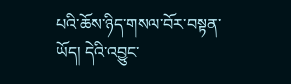པའི་ཆོས་ཉིད་གསལ་བོར་བསྟན་ཡོད། དེའི་འབྱུང་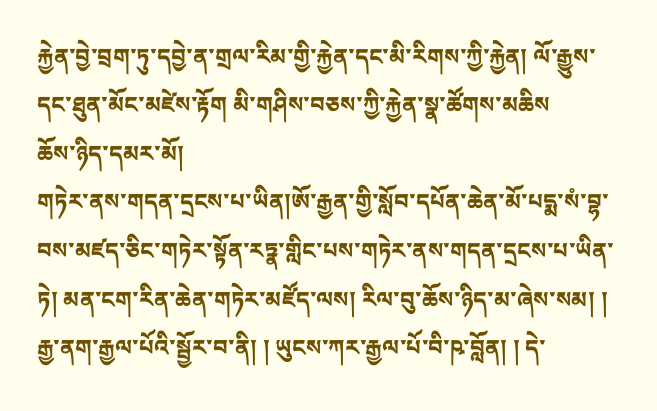རྐྱེན་བྱེ་བྲག་ཏུ་དབྱེ་ན་གྲལ་རིམ་གྱི་རྐྱེན་དང་མི་རིགས་ཀྱི་རྐྱེན། ལོ་རྒྱུས་དང་ཐུན་མོང་མཛེས་རྟོག མི་གཤིས་བཅས་ཀྱི་རྐྱེན་སྣ་ཚོགས་མཆིས
ཆོས་ཉིད་དམར་མོ།
གཏེར་ནས་གདན་དྲངས་པ་ཡིན།ཨོ་རྒྱན་གྱི་སློབ་དཔོན་ཆེན་མོ་པདྨ་སཾ་བྷ་བས་མཛད་ཅིང་གཏེར་སྟོན་རཏྣ་གླིང་པས་གཏེར་ནས་གདན་དྲངས་པ་ཡིན་ཏེ། མན་ངག་རིན་ཆེན་གཏེར་མཛོད་ལས། རིལ་བུ་ཆོས་ཉིད་མ་ཞེས་སམ། ། རྒྱ་ནག་རྒྱལ་པོའི་སྦྱོར་བ་ནི། ། ཡུངས་ཀར་རྒྱལ་པོ་བི་ཥ་བློན། ། དེ་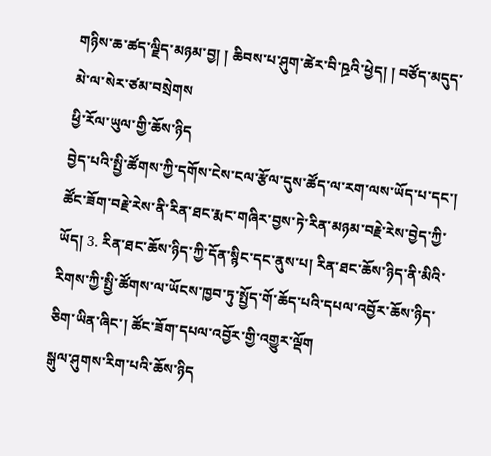གཉིས་ཆ་ཚད་ལྗིད་མཉམ་བྱ། ། ཆིབས་པ་ཤུག་ཚེར་བི་ཥྲའི་ཕྱེད། ། བཙོད་མདུད་མེ་ལ་སེར་ཙམ་བསྲེགས
ཕྱི་རོལ་ཡུལ་གྱི་ཆོས་ཉིད
བྱེད་པའི་སྤྱི་ཚོགས་ཀྱི་དགོས་ངེས་ངལ་རྩོལ་དུས་ཚོད་ལ་རག་ལས་ཡོད་པ་དང་། ཚོང་ཟོག་བརྗེ་རེས་ནི་རིན་ཐང་རྨང་གཞིར་བྱས་ཏེ་རིན་མཉམ་བརྗེ་རེས་བྱེད་ཀྱི་ཡོད། 3. རིན་ཐང་ཆོས་ཉིད་ཀྱི་དོན་སྙིང་དང་ནུས་པ། རིན་ཐང་ཆོས་ཉིད་ནི་མིའི་རིགས་ཀྱི་སྤྱི་ཚོགས་ལ་ཡོངས་ཁྱབ་ཏུ་སྤྱོད་གོ་ཆོད་པའི་དཔལ་འབྱོར་ཆོས་ཉིད་ཅིག་ཡིན་ཞིང་། ཚོང་ཟོག་དཔལ་འབྱོར་གྱི་འགྱུར་ལྡོག
སྒུལ་ཤུགས་རིག་པའི་ཆོས་ཉིད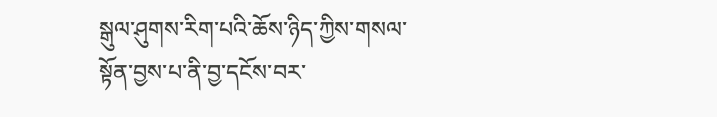སྒུལ་ཤུགས་རིག་པའི་ཆོས་ཉིད་ཀྱིས་གསལ་སྟོན་བྱས་པ་ནི་བྱ་དངོས་བར་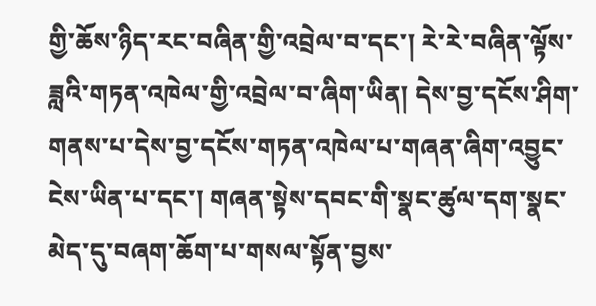གྱི་ཆོས་ཉིད་རང་བཞིན་གྱི་འབྲེལ་བ་དང་། རེ་རེ་བཞིན་ལྟོས་ཟླའི་གཏན་འཁེལ་གྱི་འབྲེལ་བ་ཞིག་ཡིན། དེས་བྱ་དངོས་ཤིག་གནས་པ་དེས་བྱ་དངོས་གཏན་འཁེལ་པ་གཞན་ཞིག་འབྱུང་ངེས་ཡིན་པ་དང་། གཞན་སྟེས་དབང་གི་སྣང་ཚུལ་དག་སྣང་མེད་དུ་བཞག་ཆོག་པ་གསལ་སྟོན་བྱས་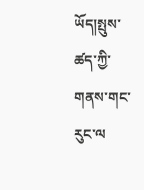ཡོད།སྤུས་ཚད་ཀྱི་གནས་གང་རུང་ལ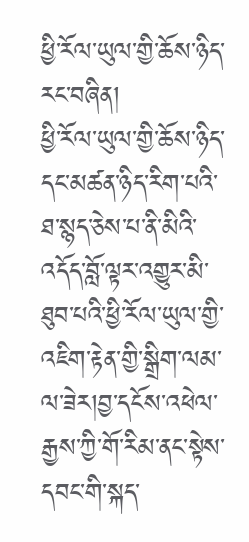ཕྱི་རོལ་ཡུལ་གྱི་ཆོས་ཉིད་རང་བཞིན།
ཕྱི་རོལ་ཡུལ་གྱི་ཆོས་ཉིད་དང་མཚན་ཉིད་རིག་པའི་ཐ་སྙད་ཅེས་པ་ནི་མིའི་འདོད་བློ་ལྟར་འགྱུར་མི་ཐུབ་པའི་ཕྱི་རོལ་ཡུལ་གྱི་འཇིག་རྟེན་གྱི་སྒྲིག་ལམ་ལ་ཟེར།བྱ་དངོས་འཕེལ་རྒྱས་ཀྱི་གོ་རིམ་ནང་སྟེས་དབང་གི་སྐད་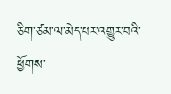ཅིག་ཙམ་ལ་མེད་པར་འགྱུར་བའི་ཕྱོགས་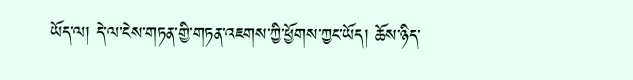ཡོད་ལ། དེ་ལ་ངེས་གཏན་གྱི་གཏན་འཇགས་ཀྱི་ཕྱོགས་ཀྱང་ཡོད། ཆོས་ཉིད་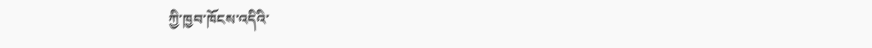ཀྱི་ཁྱབ་ཁོངས་འདིའི་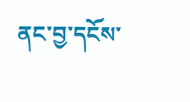ནང་བྱ་དངོས་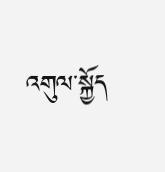འགུལ་སྐྱོད